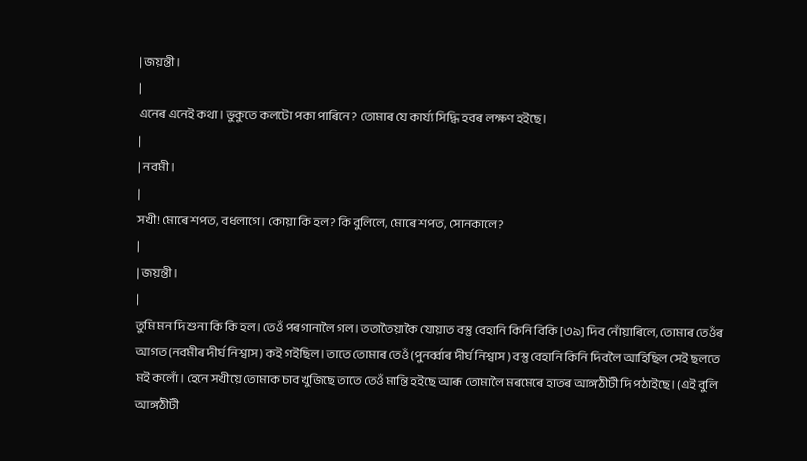| জয়ন্তী।
|
এনেৰ এনেই কথা। ভুকুতে কলটো পকা পাৰিনে? তোমাৰ যে কাৰ্য্য সিদ্ধি হবৰ লক্ষণ হইছে।
|
| নবমী।
|
সখী! মোৰে শপত, বধলাগে। কোয়া কি হল? কি বুলিলে, মোৰে শপত, সোনকালে?
|
| জয়ন্তী।
|
তুমি মন দি শুনা কি কি হল। তেওঁ পৰগানালৈ গল। ততাতৈয়াকৈ যোয়াত বস্তু বেহানি কিনি বিকি [৩৯] দিব নোঁয়াৰিলে, তোমাৰ তেওঁৰ আগত (নবমীৰ দীৰ্ঘ নিশ্বাস ) কই গইছিল। তাতে তোমাৰ তেওঁ (পুনর্ব্বাৰ দীৰ্ঘ নিশ্বাস ) বস্তু বেহানি কিনি দিবলৈ আহিছিল সেই ছলতে মই কলোঁ। হেনে সখীয়ে তোমাক চাব খুজিছে তাতে তেওঁ মান্তি হইছে আৰূ তোমালৈ মৰমেৰে হাতৰ আঙ্গঠীটী দি পঠাইছে। (এই বুলি আঙ্গঠীটী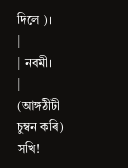দিলে )।
|
| নবমী।
|
(আঙ্গঠীটী চুম্বন কৰি) সখি!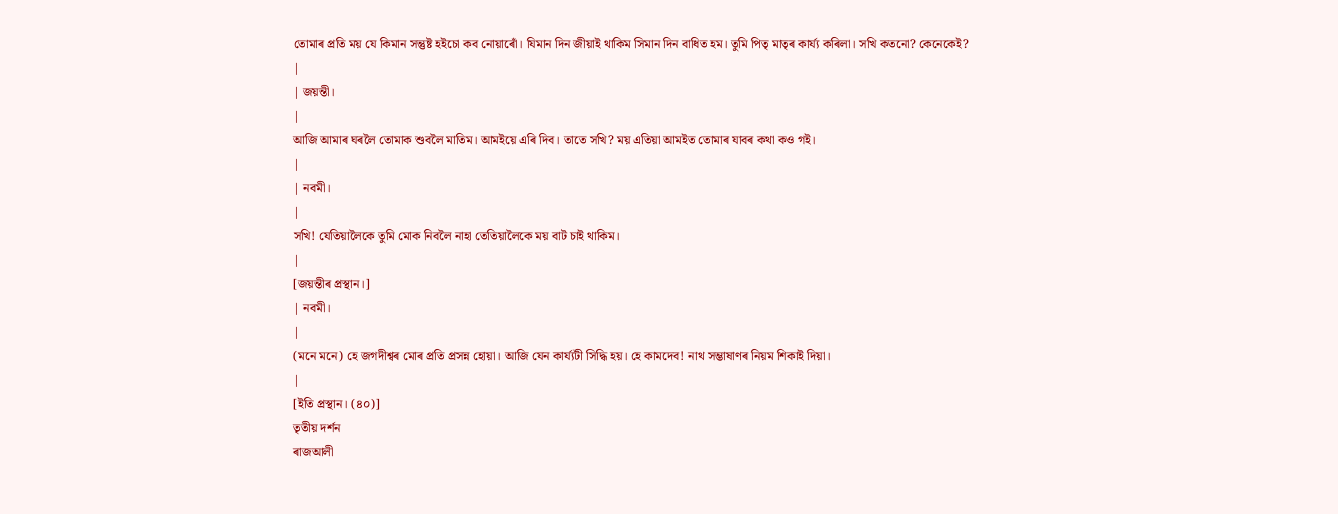তোমাৰ প্ৰতি ময় যে কিমান সন্তুষ্ট হইচো কব নোয়াৰোঁ। যিমান দিন জীয়াই থাকিম সিমান দিন বাধিত হম। তুমি পিতৃ মাতৃৰ কাৰ্য্য কৰিলা। সখি কতনো? কেনেকেই?
|
| জয়ন্তী।
|
আজি আমাৰ ঘৰলৈ তোমাক শুবলৈ মাতিম। আমইয়ে এৰি দিব। তাতে সখি? ময় এতিয়া আমইত তোমাৰ যাবৰ কথা কও গই।
|
| নবমী।
|
সখি! যেতিয়ালৈকে তুমি মোক নিবলৈ নাহা তেতিয়ালৈকে ময় বাট চাই থাকিম।
|
[জয়ন্তীৰ প্ৰস্থান।]
| নবমী।
|
(মনে মনে) হে জগদীশ্বৰ মোৰ প্ৰতি প্ৰসন্ন হোয়া। আজি যেন কার্য্যটী সিদ্ধি হয়। হে কামদেব! নাথ সম্ভাষাণৰ নিয়ম শিকাই দিয়া।
|
[ইতি প্ৰস্থান। (৪০)]
তৃতীয় দৰ্শন
ৰাজআলী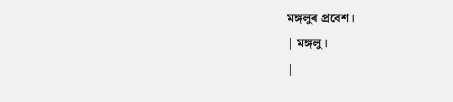মঙ্গলুৰ প্ৰবেশ।
| মঙ্গলু।
|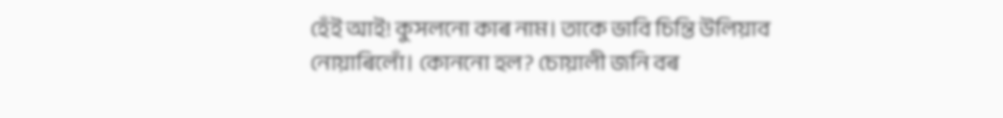হেঁই আই! কুসলনো কাৰ নাম। তাকে ভাবি চিন্তি উলিয়াব নোয়াৰিলোঁ। কোননো হল? চোয়ালী জনি বৰ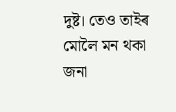দুষ্ট। তেও তাইৰ মোলৈ মন থকা জনা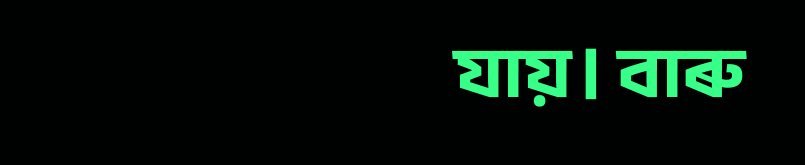যায়। বাৰু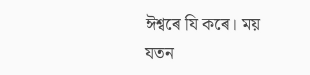ঈশ্বৰে যি কৰে। ময় যতন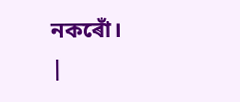নকৰোঁ।
|